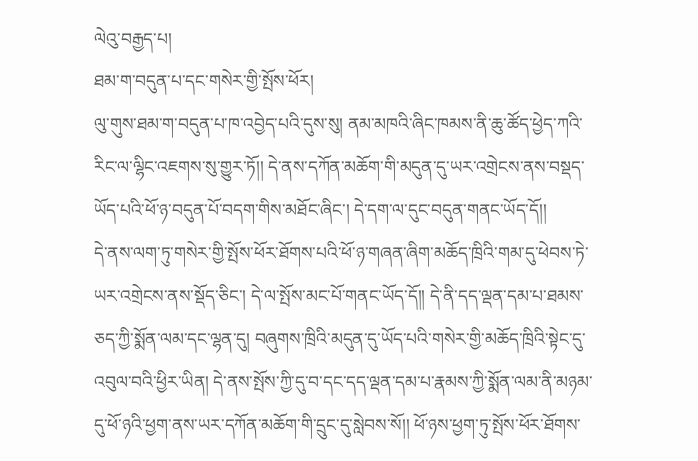ལེའུ་བརྒྱད་པ།
ཐམ་ག་བདུན་པ་དང་གསེར་གྱི་སྤོས་ཕོར།
ལུ་གུས་ཐམ་ག་བདུན་པ་ཁ་འབྱེད་པའི་དུས་སུ། ནམ་མཁའི་ཞིང་ཁམས་ནི་ཆུ་ཚོད་ཕྱེད་ཀའི་རིང་ལ་ལྷིང་འཇགས་སུ་གྱུར་ཏོ།། དེ་ནས་དཀོན་མཆོག་གི་མདུན་དུ་ཡར་འགྲེངས་ནས་བསྡད་ཡོད་པའི་ཕོ་ཉ་བདུན་པོ་བདག་གིས་མཐོང་ཞིང་། དེ་དག་ལ་དུང་བདུན་གནང་ཡོད་དོ།།
དེ་ནས་ལག་ཏུ་གསེར་གྱི་སྤོས་ཕོར་ཐོགས་པའི་ཕོ་ཉ་གཞན་ཞིག་མཆོད་ཁྲིའི་གམ་དུ་ཕེབས་ཏེ་ཡར་འགྲེངས་ནས་སྡོད་ཅིང་། དེ་ལ་སྤོས་མང་པོ་གནང་ཡོད་དོ།། དེ་ནི་དད་ལྡན་དམ་པ་ཐམས་ཅད་ཀྱི་སྨོན་ལམ་དང་ལྷན་དུ། བཞུགས་ཁྲིའི་མདུན་དུ་ཡོད་པའི་གསེར་གྱི་མཆོད་ཁྲིའི་སྟེང་དུ་འབུལ་བའི་ཕྱིར་ཡིན། དེ་ནས་སྤོས་ཀྱི་དུ་བ་དང་དད་ལྡན་དམ་པ་རྣམས་ཀྱི་སྨོན་ལམ་ནི་མཉམ་དུ་ཕོ་ཉའི་ཕྱག་ནས་ཡར་དཀོན་མཆོག་གི་དྲུང་དུ་སླེབས་སོ།། ཕོ་ཉས་ཕྱག་ཏུ་སྤོས་ཕོར་ཐོགས་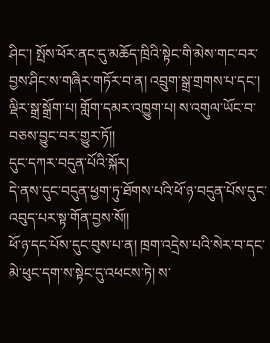ཤིང་། སྤོས་ཕོར་ནང་དུ་མཆོད་ཁྲིའི་སྟེང་གི་མེས་གང་བར་བྱས་ཤིང་ས་གཞིར་གཏོར་བ་ན། འབྲུག་སྒྲ་གྲགས་པ་དང་། ལྡིར་སྒྲ་སྒྲོག་པ། གློག་དམར་འཁྱུག་པ། ས་འགུལ་ཡོང་བ་བཅས་བྱུང་བར་གྱུར་ཏོ།།
དུང་དཀར་བདུན་པོའི་སྐོར།
དེ་ནས་དུང་བདུན་ཕྱག་ཏུ་ཐོགས་པའི་ཕོ་ཉ་བདུན་པོས་དུང་འབུད་པར་སྟ་གོན་བྱས་སོ།།
ཕོ་ཉ་དང་པོས་དུང་བུས་པ་ན། ཁྲག་འདྲེས་པའི་སེར་བ་དང་མེ་ཕུང་དག་ས་སྟེང་དུ་འཕངས་ཏེ། ས་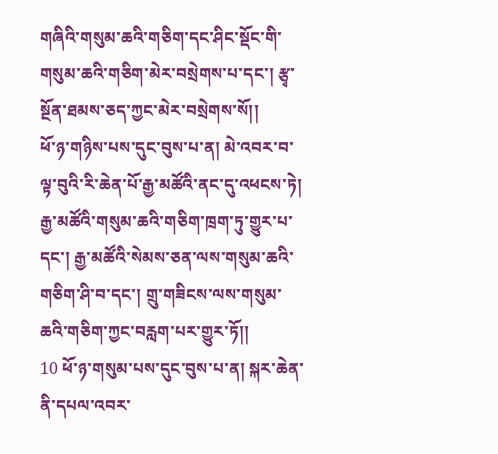གཞིའི་གསུམ་ཆའི་གཅིག་དང་ཤིང་སྡོང་གི་གསུམ་ཆའི་གཅིག་མེར་བསྲེགས་པ་དང་། རྩྭ་སྔོན་ཐམས་ཅད་ཀྱང་མེར་བསྲེགས་སོ།།
ཕོ་ཉ་གཉིས་པས་དུང་བུས་པ་ན། མེ་འབར་བ་ལྟ་བུའི་རི་ཆེན་པོ་རྒྱ་མཚོའི་ནང་དུ་འཕངས་ཏེ། རྒྱ་མཚོའི་གསུམ་ཆའི་གཅིག་ཁྲག་ཏུ་གྱུར་པ་དང་། རྒྱ་མཚོའི་སེམས་ཅན་ལས་གསུམ་ཆའི་གཅིག་ཤི་བ་དང་། གྲུ་གཟིངས་ལས་གསུམ་ཆའི་གཅིག་ཀྱང་བརླག་པར་གྱུར་ཏོ།།
10 ཕོ་ཉ་གསུམ་པས་དུང་བུས་པ་ན། སྐར་ཆེན་ནི་དཔལ་འབར་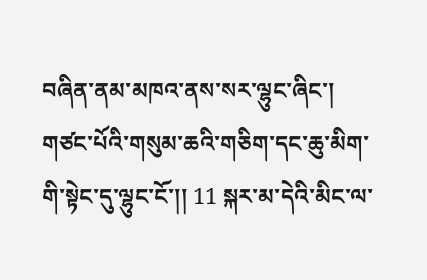བཞིན་ནམ་མཁའ་ནས་སར་ལྷུང་ཞིང་། གཙང་པོའི་གསུམ་ཆའི་གཅིག་དང་ཆུ་མིག་གི་སྟེང་དུ་ལྷུང་ངོ་།། 11 སྐར་མ་དེའི་མིང་ལ་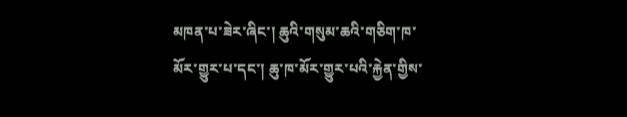མཁན་པ་ཟེར་ཞིང་། ཆུའི་གསུམ་ཆའི་གཅིག་ཁ་མོར་གྱུར་པ་དང་། ཆུ་ཁ་མོར་གྱུར་པའི་རྐྱེན་གྱིས་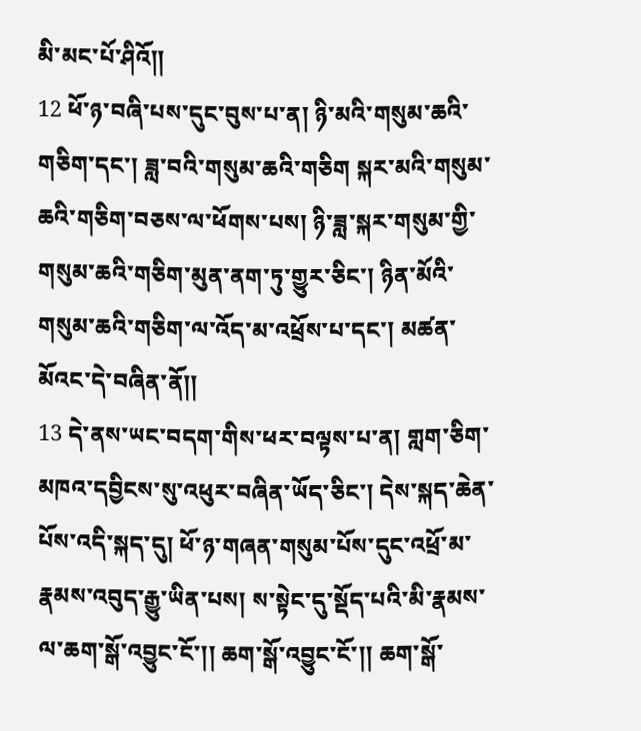མི་མང་པོ་ཤིའོ༎
12 ཕོ་ཉ་བཞི་པས་དུང་བུས་པ་ན། ཉི་མའི་གསུམ་ཆའི་གཅིག་དང་། ཟླ་བའི་གསུམ་ཆའི་གཅིག སྐར་མའི་གསུམ་ཆའི་གཅིག་བཅས་ལ་ཕོགས་པས། ཉི་ཟླ་སྐར་གསུམ་གྱི་གསུམ་ཆའི་གཅིག་མུན་ནག་ཏུ་གྱུར་ཅིང་། ཉིན་མོའི་གསུམ་ཆའི་གཅིག་ལ་འོད་མ་འཕྲོས་པ་དང་། མཚན་མོའང་དེ་བཞིན་ནོ།།
13 དེ་ནས་ཡང་བདག་གིས་ཕར་བལྟས་པ་ན། གླག་ཅིག་མཁའ་དབྱིངས་སུ་འཕུར་བཞིན་ཡོད་ཅིང་། དེས་སྐད་ཆེན་པོས་འདི་སྐད་དུ། ཕོ་ཉ་གཞན་གསུམ་པོས་དུང་འཕྲོ་མ་རྣམས་འབུད་རྒྱུ་ཡིན་པས། ས་སྟེང་དུ་སྡོད་པའི་མི་རྣམས་ལ་ཆག་སྒོ་འབྱུང་ངོ་།། ཆག་སྒོ་འབྱུང་ངོ་།། ཆག་སྒོ་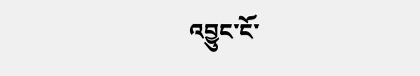འབྱུང་ངོ་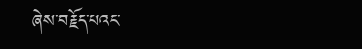ཞེས་བརྗོད་པའང་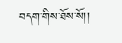བདག་གིས་ཐོས་སོ།།